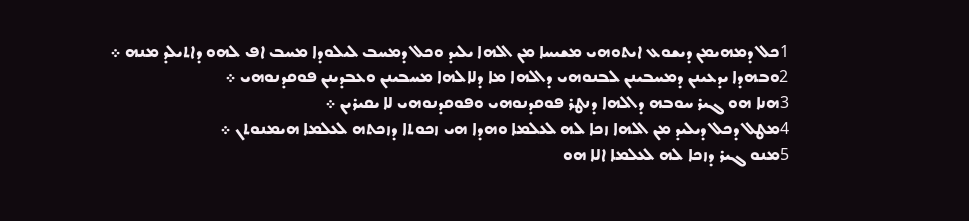1ܟܠ ܕܡܗܝܡܢ ܕܝܫܘܥ ܐܝܬܘܗܝ ܡܫܝܚܐ ܡܢ ܐܠܗܐ ܝܠܝܕ ܘܟܠ ܕܡܚܒ ܠܝܠܘܕܐ ܡܚܒ ܐܦ ܠܗܘ ܕܐܬܝܠܕ ܡܢܗ ܀
2ܘܒܗܕܐ ܝܕܥܝܢܢ ܕܡܚܒܝܢܢ ܠܒܢܘܗܝ ܕܐܠܗܐ ܡܐ ܕܠܐܠܗܐ ܡܚܒܝܢܢ ܘܥܒܕܝܢܢ ܦܘܩܕܢܘܗܝ ܀
3ܗܢܐ ܗܘ ܓܝܪ ܚܘܒܗ ܕܐܠܗܐ ܕܢܛܪ ܦܘܩܕܢܘܗܝ ܘܦܘܩܕܢܘܗܝ ܠܐ ܝܩܝܪܝܢ ܀
4ܡܛܠ ܕܟܠ ܕܝܠܝܕ ܡܢ ܐܠܗܐ ܙܟܐ ܠܗ ܠܥܠܡܐ ܘܗܕܐ ܗܝ ܙܟܘܬܐ ܕܙܟܬܗ ܠܥܠܡܐ ܗܝܡܢܘܬܢ ܀
5ܡܢܘ ܓܝܪ ܕܙܟܐ ܠܗ ܠܥܠܡܐ ܐܠܐ ܗܘ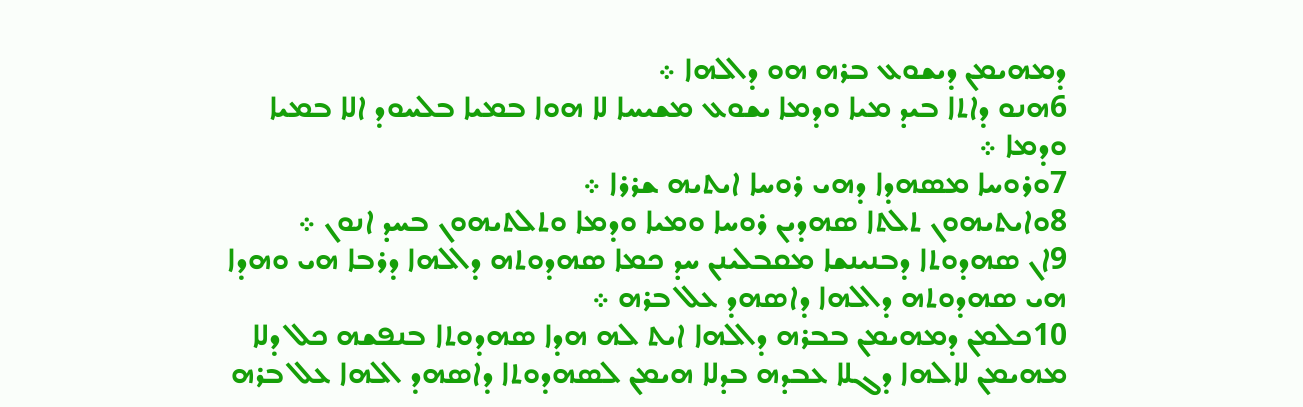ܕܡܗܝܡܢ ܕܝܫܘܥ ܒܪܗ ܗܘ ܕܐܠܗܐ ܀
6ܗܢܘ ܕܐܬܐ ܒܝܕ ܡܝܐ ܘܕܡܐ ܝܫܘܥ ܡܫܝܚܐ ܠܐ ܗܘܐ ܒܡܝܐ ܒܠܚܘܕ ܐܠܐ ܒܡܝܐ ܘܕܡܐ ܀
7ܘܪܘܚܐ ܡܤܗܕܐ ܕܗܝ ܪܘܚܐ ܐܝܬܝܗ ܫܪܪܐ ܀
8ܘܐܝܬܝܗܘܢ ܬܠܬܐ ܤܗܕܝܢ ܪܘܚܐ ܘܡܝܐ ܘܕܡܐ ܘܬܠܬܝܗܘܢ ܒܚܕ ܐܢܘܢ ܀
9ܐܢ ܤܗܕܘܬܐ ܕܒܢܝܢܫܐ ܡܩܒܠܝܢܢ ܚܕ ܟܡܐ ܤܗܕܘܬܗ ܕܐܠܗܐ ܕܪܒܐ ܗܝ ܘܗܕܐ ܗܝ ܤܗܕܘܬܗ ܕܐܠܗܐ ܕܐܤܗܕ ܥܠ ܒܪܗ ܀
10ܟܠܡܢ ܕܡܗܝܡܢ ܒܒܪܗ ܕܐܠܗܐ ܐܝܬ ܠܗ ܗܕܐ ܤܗܕܘܬܐ ܒܢܦܫܗ ܟܠ ܕܠܐ ܡܗܝܡܢ ܠܐܠܗܐ ܕܓܠܐ ܥܒܕܗ ܒܕܠܐ ܗܝܡܢ ܠܤܗܕܘܬܐ ܕܐܤܗܕ ܐܠܗܐ ܥܠ ܒܪܗ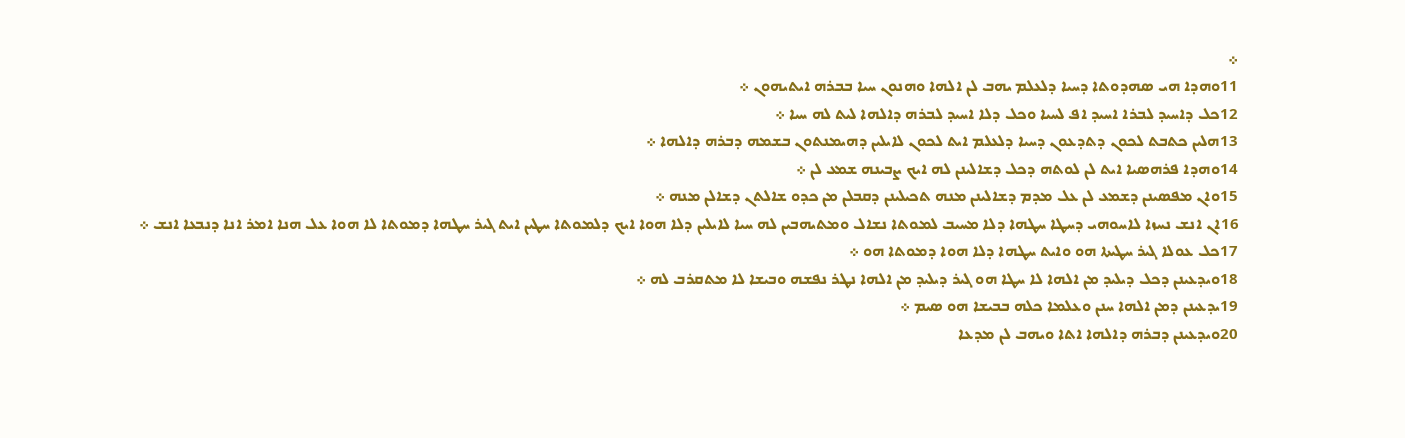܀
11ܘܗܕܐ ܗܝ ܤܗܕܘܬܐ ܕܚܝܐ ܕܠܥܠܡ ܝܗܒ ܠܢ ܐܠܗܐ ܘܗܢܘܢ ܚܝܐ ܒܒܪܗ ܐܝܬܝܗܘܢ ܀
12ܟܠ ܕܐܚܝܕ ܠܒܪܐ ܐܚܝܕ ܐܦ ܠܚܝܐ ܘܟܠ ܕܠܐ ܐܚܝܕ ܠܒܪܗ ܕܐܠܗܐ ܠܝܬ ܠܗ ܚܝܐ ܀
13ܗܠܝܢ ܟܬܒܬ ܠܟܘܢ ܕܬܕܥܘܢ ܕܚܝܐ ܕܠܥܠܡ ܐܝܬ ܠܟܘܢ ܠܐܝܠܝܢ ܕܗܝܡܢܬܘܢ ܒܫܡܗ ܕܒܪܗ ܕܐܠܗܐ ܀
14ܘܗܕܐ ܦܪܗܤܝܐ ܐܝܬ ܠܢ ܠܘܬܗ ܕܟܠ ܕܫܐܠܝܢܢ ܠܗ ܐܝܟ ܨܒܝܢܗ ܫܡܥ ܠܢ ܀
15ܘܐܢ ܡܦܤܝܢܢ ܕܫܡܥ ܠܢ ܥܠ ܡܕܡ ܕܫܐܠܝܢܢ ܡܢܗ ܬܟܝܠܝܢܢ ܕܩܒܠܢ ܡܢ ܟܕܘ ܫܐܠܬܢ ܕܫܐܠܢ ܡܢܗ ܀
16ܐܢ ܐܢܫ ܢܚܙܐ ܠܐܚܘܗܝ ܕܚܛܐ ܚܛܗܐ ܕܠܐ ܡܚܝܒ ܠܡܘܬܐ ܢܫܐܠ ܘܡܬܝܗܒܝܢ ܠܗ ܚܝܐ ܠܐܝܠܝܢ ܕܠܐ ܗܘܐ ܐܝܟ ܕܠܡܘܬܐ ܚܛܝܢ ܐܝܬ ܓܝܪ ܚܛܗܐ ܕܡܘܬܐ ܠܐ ܗܘܐ ܥܠ ܗܢܐ ܐܡܪ ܐܢܐ ܕܢܒܥܐ ܐܢܫ ܀
17ܟܠ ܥܘܠܐ ܓܝܪ ܚܛܝܬܐ ܗܘ ܘܐܝܬ ܚܛܗܐ ܕܠܐ ܗܘܐ ܕܡܘܬܐ ܗܘ ܀
18ܘܝܕܥܝܢܢ ܕܟܠ ܕܝܠܝܕ ܡܢ ܐܠܗܐ ܠܐ ܚܛܐ ܗܘ ܓܝܪ ܕܝܠܝܕ ܡܢ ܐܠܗܐ ܢܛܪ ܢܦܫܗ ܘܒܝܫܐ ܠܐ ܡܬܩܪܒ ܠܗ ܀
19ܝܕܥܝܢܢ ܕܡܢ ܐܠܗܐ ܚܢܢ ܘܥܠܡܐ ܟܠܗ ܒܒܝܫܐ ܗܘ ܤܝܡ ܀
20ܘܝܕܥܝܢܢ ܕܒܪܗ ܕܐܠܗܐ ܐܬܐ ܘܝܗܒ ܠܢ ܡܕܥܐ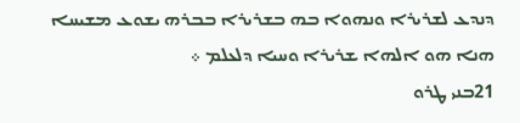ܕܢܕܥ ܠܫܪܝܪܐ ܘܢܗܘܐ ܒܗ ܒܫܪܝܪܐ ܒܒܪܗ ܝܫܘܥ ܡܫܝܚܐ ܗܢܐ ܗܘ ܐܠܗܐ ܫܪܝܪܐ ܘܚܝܐ ܕܠܥܠܡ ܀
21ܒܢܝ ܛܪܘ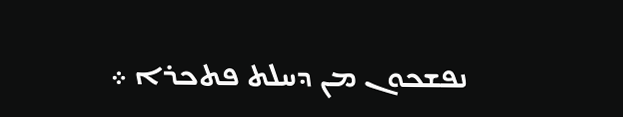ܢܦܫܟܘܢ ܡܢ ܕܚܠܬ ܦܬܟܪܐ ܀